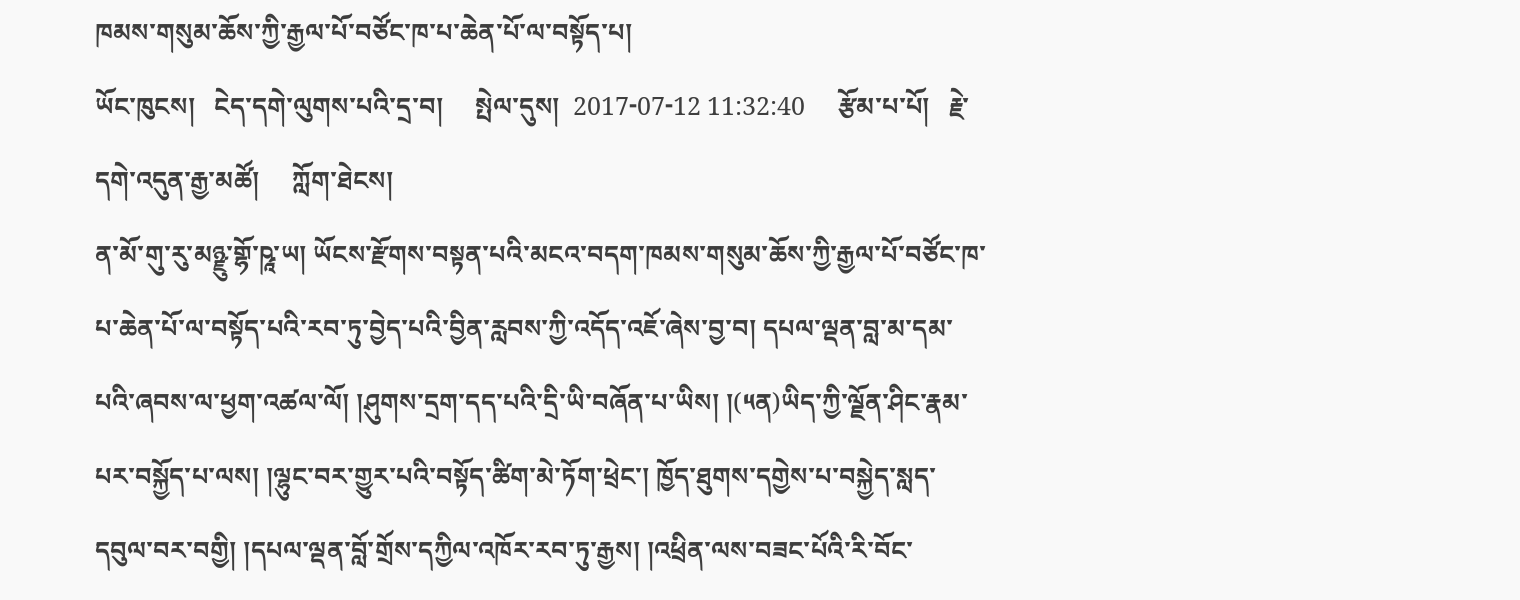ཁམས་གསུམ་ཆོས་ཀྱི་རྒྱལ་པོ་བཙོང་ཁ་པ་ཆེན་པོ་ལ་བསྟོད་པ།
ཡོང་ཁུངས།   ངེད་དགེ་ལུགས་པའི་དྲ་བ།     སྤེལ་དུས།  2017-07-12 11:32:40     རྩོམ་པ་པོ།   རྗེ་དགེ་འདུན་རྒྱ་མཚོ།     ཀློག་ཐེངས།
ན་མོ་གུ་རུ་མཉྫུ་གྷོ་ཥཱ་ཡ། ཡོངས་རྫོགས་བསྟན་པའི་མངའ་བདག་ཁམས་གསུམ་ཆོས་ཀྱི་རྒྱལ་པོ་བཙོང་ཁ་པ་ཆེན་པོ་ལ་བསྟོད་པའི་རབ་ཏུ་བྱེད་པའི་བྱིན་རླབས་ཀྱི་འདོད་འཇོ་ཞེས་བྱ་བ། དཔལ་ལྡན་བླ་མ་དམ་པའི་ཞབས་ལ་ཕྱག་འཚལ་ལོ། །ཤུགས་དྲག་དད་པའི་དྲི་ཡི་བཞོན་པ་ཡིས། །(༥ན)ཡིད་ཀྱི་ལྗོན་ཤིང་རྣམ་པར་བསྐྱོད་པ་ལས། །ལྷུང་བར་གྱུར་པའི་བསྟོད་ཚིག་མེ་ཏོག་ཕྲེང་། ཁྱོད་ཐུགས་དགྱེས་པ་བསྐྱེད་སླད་དབུལ་བར་བགྱི། །དཔལ་ལྡན་བློ་གྲོས་དཀྱིལ་འཁོར་རབ་ཏུ་རྒྱས། །འཕྲིན་ལས་བཟང་པོའི་རི་བོང་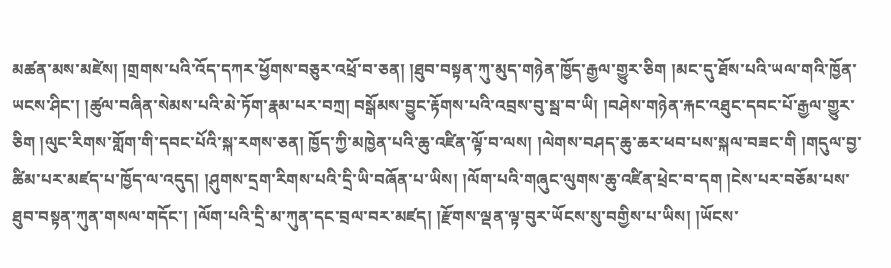མཚན་མས་མཛེས། །གྲགས་པའི་འོད་དཀར་ཕྱོགས་བཅུར་འཕྲོ་བ་ཅན། །ཐུབ་བསྟན་ཀུ་མུད་གཉེན་ཁྱོད་རྒྱལ་གྱུར་ཅིག །མང་དུ་ཐོས་པའི་ཡལ་གའི་ཁྱོན་ཡངས་ཤིང་། །ཚུལ་བཞིན་སེམས་པའི་མེ་ཏོག་རྣམ་པར་བཀྲ། བསྒོམས་བྱུང་རྟོགས་པའི་འབྲས་བུ་སྦ་བ་ཡི། །བཤེས་གཉེན་རྐང་འཐུང་དབང་པོ་རྒྱལ་གྱུར་ཅིག །ལུང་རིགས་གློག་གི་དབང་པོའི་སྐ་རགས་ཅན། ཁྱོད་ཀྱི་མཁྱེན་པའི་ཆུ་འཛིན་ལྟོ་བ་ལས། །ལེགས་བཤད་ཆུ་ཆར་ཕབ་པས་སྐལ་བཟང་གི །གདུལ་བྱ་ཚིམ་པར་མཛད་པ་ཁྱོད་ལ་འདུད། །ཤུགས་དྲག་རིགས་པའི་དྲི་ཡི་བཞོན་པ་ཡིས། །ལོག་པའི་གཞུང་ལུགས་ཆུ་འཛིན་ཕྲེང་བ་དག །ངེས་པར་བཅོམ་པས་ཐུབ་བསྟན་ཀུན་གསལ་གདོང་། །ལོག་པའི་དྲི་མ་ཀུན་དང་བྲལ་བར་མཛད། །རྫོགས་ལྡན་ལྟ་བུར་ཡོངས་སུ་བགྱིས་པ་ཡིས། །ཡོངས་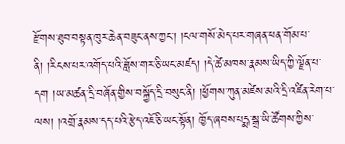རྫོགས་ཐུབ་བསྟན་ཁུར་ཆེན་བཟུང་ནས་ཀྱང་། །ངལ་གསོ་མེད་པར་གཞན་ཕན་གོམ་པ་ནི། །རིངས་པར་འགོད་པའི་ཟློས་གར་ཅི་ཡང་མཛད། །དེ་ཚེ་མཁས་རྣམས་ཡིད་ཀྱི་ལྗོན་པ་དག །ཡ་མཚན་དྲི་བཞོན་གྱིས་བསྐྱོད་དྲི་བསུང་ནི། །ཕྱོགས་ཀུན་མཛེས་མའི་དྲི་འཛིན་རེག་པ་ལས། །འགྲོ་རྣམས་དད་པའི་རྩེད་འཇོ་ཅི་ཡང་སྟོན། ཁྱོད་ཞབས་པདྨ་སྒྲ་ཡི་ཚོགས་ཀྱིས་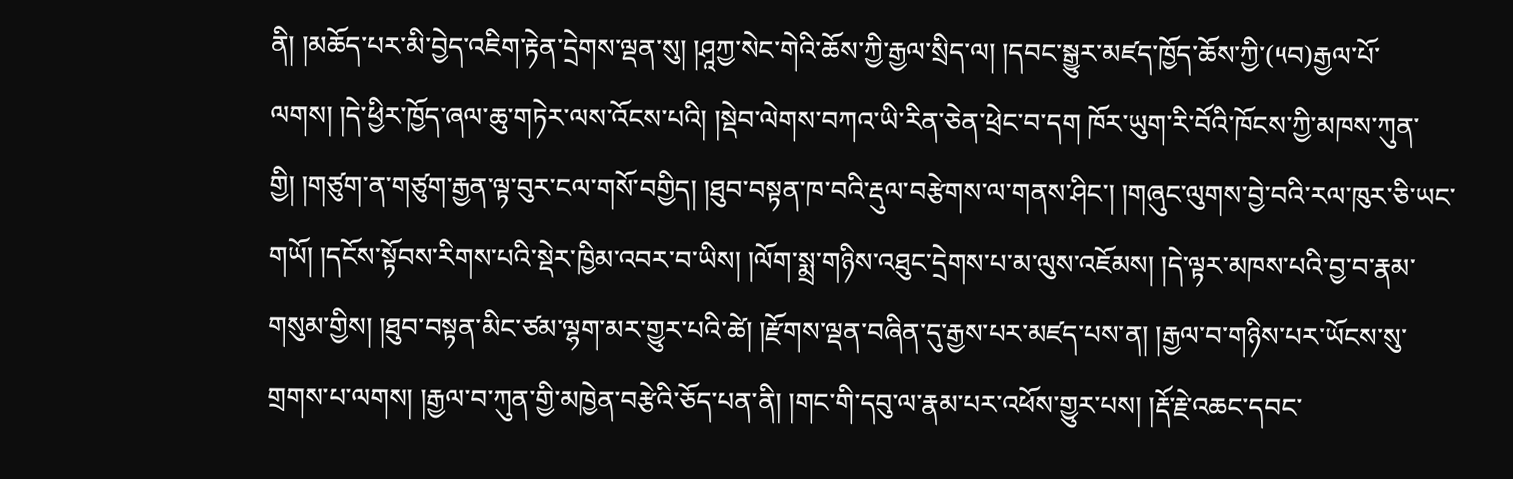ནི། །མཆོད་པར་མི་བྱེད་འཇིག་རྟེན་དྲེགས་ལྡན་སུ། །ཤཱཀྱ་སེང་གེའི་ཆོས་ཀྱི་རྒྱལ་སྲིད་ལ། །དབང་སྒྱུར་མཛད་ཁྱོད་ཆོས་ཀྱི་(༥བ)རྒྱལ་པོ་ལགས། །དེ་ཕྱིར་ཁྱོད་ཞལ་ཆུ་གཏེར་ལས་འོངས་པའི། །སྡེབ་ལེགས་བཀའ་ཡི་རིན་ཅེན་ཕྲེང་བ་དག ཁོར་ཡུག་རི་བོའི་ཁོངས་ཀྱི་མཁས་ཀུན་གྱི། །གཙུག་ན་གཙུག་རྒྱན་ལྟ་བུར་ངལ་གསོ་བགྱིད། །ཐུབ་བསྟན་ཁ་བའི་རྡུལ་བརྩེགས་ལ་གནས་ཤིང་། །གཞུང་ལུགས་བྱེ་བའི་རལ་ཁུར་ཅི་ཡང་གཡོ། །དངོས་སྟོབས་རིགས་པའི་སྡེར་ཁྱིམ་འབར་བ་ཡིས། །ལོག་སྨྲ་གཉིས་འཐུང་དྲེགས་པ་མ་ལུས་འཇོམས། །དེ་ལྟར་མཁས་པའི་བྱ་བ་རྣམ་གསུམ་གྱིས། །ཐུབ་བསྟན་མིང་ཙམ་ལྷག་མར་གྱུར་པའི་ཚེ། །རྫོགས་ལྡན་བཞིན་དུ་རྒྱས་པར་མཛད་པས་ན། །རྒྱལ་བ་གཉིས་པར་ཡོངས་སུ་གྲགས་པ་ལགས། །རྒྱལ་བ་ཀུན་གྱི་མཁྱེན་བརྩེའི་ཅོད་པན་ནི། །གང་གི་དབུ་ལ་རྣམ་པར་འཕོས་གྱུར་པས། །རྡོ་རྗེ་འཆང་དབང་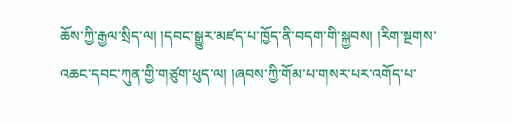ཆོས་ཀྱི་རྒྱལ་སྲིད་ལ། །དབང་སྒྱུར་མཛད་པ་ཁྱོད་ནི་བདག་གི་སྐྱབས། །རིག་སྔགས་འཆང་དབང་ཀུན་གྱི་གཙུག་ཕུད་ལ། །ཞབས་ཀྱི་གོམ་པ་གསར་པར་འགོད་པ་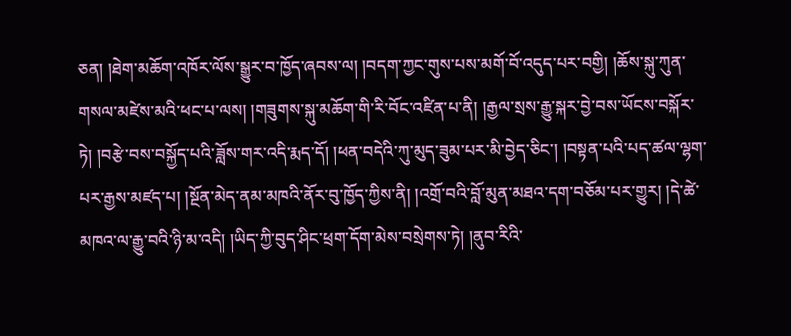ཅན། །ཐེག་མཆོག་འཁོར་ལོས་སྒྱུར་བ་ཁྱོད་ཞབས་ལ། །བདག་ཀྱང་གུས་པས་མགོ་བོ་འདུད་པར་བགྱི། །ཆོས་སྐུ་ཀུན་གསལ་མཛེས་མའི་ཕང་པ་ལས། །གཟུགས་སྐུ་མཆོག་གི་རི་བོང་འཛིན་པ་ནི། །རྒྱལ་སྲས་རྒྱུ་སྐར་བྱེ་བས་ཡོངས་བསྐོར་ཏེ། །བརྩེ་བས་བསྐྱོད་པའི་ཟློས་གར་འདི་རྨད་དོ། །ཕན་བདེའི་ཀུ་མུད་ཟུམ་པར་མི་བྱེད་ཅིང་། །བསྟན་པའི་པད་ཚལ་ལྷག་པར་རྒྱས་མཛད་པ། །སྔོན་མེད་ནམ་མཁའི་ནོར་བུ་ཁྱོད་ཀྱིས་ནི། །འགྲོ་བའི་བློ་མུན་མཐའ་དག་བཅོམ་པར་གྱུར། །དེ་ཚེ་མཁའ་ལ་རྒྱུ་བའི་ཉི་མ་འདི། །ཡིད་ཀྱི་བུད་ཤིང་ཕྲག་དོག་མེས་བསྲེགས་ཏེ། །ནུབ་རིའི་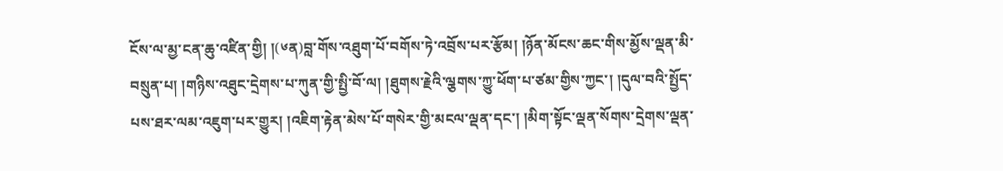ངོས་ལ་མྱ་ངན་ཆུ་འཛིན་གྱི། །(༦ན)བླ་གོས་འཐུག་པོ་བགོས་ཏེ་འབྲོས་པར་རྩོམ། །ཉོན་མོངས་ཆང་གིས་མྱོས་ལྡན་མི་བསྲུན་པ། །གཉིས་འཐུང་དྲེགས་པ་ཀུན་གྱི་སྤྱི་བོ་ལ། །ཐུགས་རྗེའི་ལྕགས་ཀྱུ་ཕོག་པ་ཙམ་གྱིས་ཀྱང་། །དུལ་བའི་སྤྱོད་པས་ཐར་ལམ་འཇུག་པར་གྱུར། །འཇིག་རྟེན་མེས་པོ་གསེར་གྱི་མངལ་ལྡན་དང་། །མིག་སྟོང་ལྡན་སོགས་དྲེགས་ལྡན་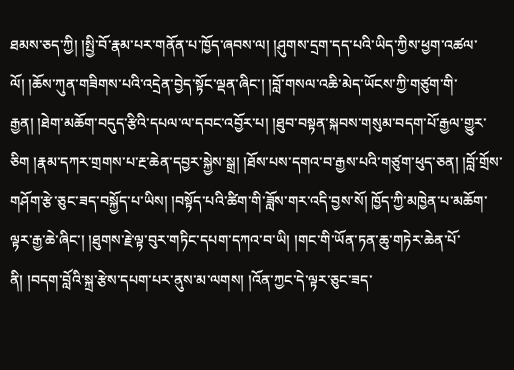ཐམས་ཅད་ཀྱི། །སྤྱི་བོ་རྣམ་པར་གནོན་པ་ཁྱོད་ཞབས་ལ། །ཤུགས་དྲག་དད་པའི་ཡིད་ཀྱིས་ཕྱག་འཚལ་ལོ། །ཆོས་ཀུན་གཟིགས་པའི་འདྲེན་བྱེད་སྟོང་ལྡན་ཞིང་། །བློ་གསལ་འཆི་མེད་ཡོངས་ཀྱི་གཙུག་གི་རྒྱན། །ཐེག་མཆོག་བདུད་རྩིའི་དཔལ་ལ་དབང་འབྱོར་པ། །ཐུབ་བསྟན་སྐབས་གསུམ་བདག་པོ་རྒྱལ་གྱུར་ཅིག །རྣམ་དཀར་གྲགས་པ་རྔ་ཆེན་དབྱར་སྐྱེས་སྒྲ། །ཐོས་པས་དགའ་བ་རྒྱས་པའི་གཙུག་ཕུད་ཅན། །བློ་གྲོས་གཤོག་རྩེ་ཅུང་ཟད་བསྐྱོད་པ་ཡིས། །བསྟོད་པའི་ཚིག་གི་ཟློས་གར་འདི་བྱས་སོ། ཁྱོད་ཀྱི་མཁྱེན་པ་མཆོག་ལྟར་རྒྱ་ཆེ་ཞིང་། །ཐུགས་རྗེ་ལྟ་བུར་གཏིང་དཔག་དཀའ་བ་ཡི། །གང་གི་ཡོན་ཏན་ཆུ་གཏེར་ཆེན་པོ་ནི། །བདག་བློའི་སྐྲ་རྩེས་དཔག་པར་ནུས་མ་ལགས། །འོན་ཀྱང་དེ་ལྟར་ཅུང་ཟད་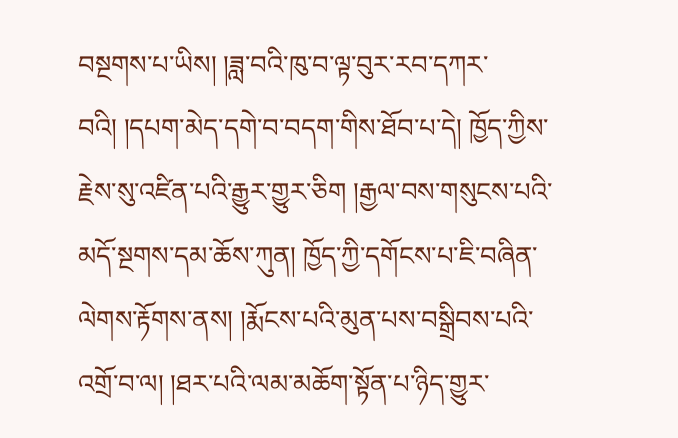བསྔགས་པ་ཡིས། །ཟླ་བའི་ཁུ་བ་ལྟ་བུར་རབ་དཀར་བའི། །དཔག་མེད་དགེ་བ་བདག་གིས་ཐོབ་པ་དེ། ཁྱོད་ཀྱིས་རྗེས་སུ་འཛིན་པའི་རྒྱུར་གྱུར་ཅིག །རྒྱལ་བས་གསུངས་པའི་མདོ་སྔགས་དམ་ཆོས་ཀུན། ཁྱོད་ཀྱི་དགོངས་པ་ཇི་བཞིན་ལེགས་རྟོགས་ནས། །རྨོངས་པའི་མུན་པས་བསྒྲིབས་པའི་འགྲོ་བ་ལ། །ཐར་པའི་ལམ་མཆོག་སྟོན་པ་ཉིད་གྱུར་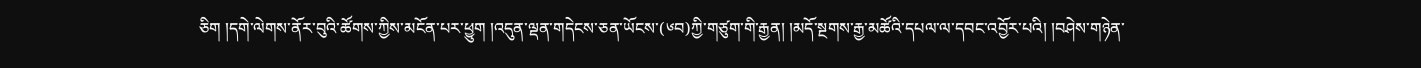ཅིག །དགེ་ལེགས་ནོར་བུའི་ཚོགས་ཀྱིས་མངོན་པར་ཕྱུག །འདུན་ལྡན་གདེངས་ཅན་ཡོངས་(༦བ)ཀྱི་གཙུག་གི་རྒྱན། །མདོ་སྔགས་རྒྱ་མཚོའི་དཔལ་ལ་དབང་འབྱོར་པའི། །བཤེས་གཉེན་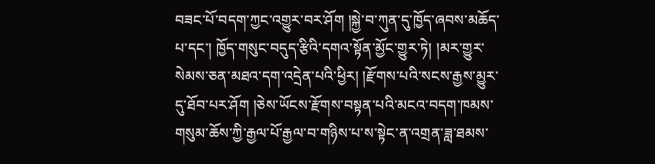བཟང་པོ་བདག་ཀྱང་འགྱུར་བར་ཤོག །སྐྱེ་བ་ཀུན་དུ་ཁྱོད་ཞབས་མཆོད་པ་དང་། ཁྱོད་གསུང་བདུད་རྩིའི་དགའ་སྟོན་མྱོང་གྱུར་ཏེ། །མར་གྱུར་སེམས་ཅན་མཐའ་དག་འདྲེན་པའི་ཕྱིར། །རྫོགས་པའི་སངས་རྒྱས་མྱུར་དུ་ཐོབ་པར་ཤོག །ཅེས་ཡོངས་རྫོགས་བསྟན་པའི་མངའ་བདག་ཁམས་གསུམ་ཆོས་ཀྱི་རྒྱལ་པོ་རྒྱལ་བ་གཉིས་པ་ས་སྟེང་ན་འགྲན་ཟླ་ཐམས་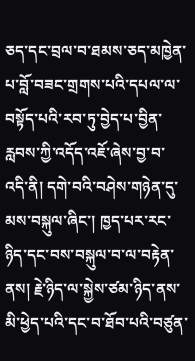ཅད་དང་བྲལ་བ་ཐམས་ཅད་མཁྱེན་པ་བློ་བཟང་གྲགས་པའི་དཔལ་ལ་བསྟོད་པའི་རབ་ཏུ་བྱེད་པ་བྱིན་རླབས་ཀྱི་འདོད་འཇོ་ཞེས་བྱ་བ་འདི་ནི། དགེ་བའི་བཤེས་གཉེན་དུ་མས་བསྐུལ་ཞིང་། ཁྱད་པར་རང་ཉིད་དང་བས་བསྐུལ་བ་ལ་བརྟེན་ནས། རྗེ་ཉིད་ལ་སྐྱེས་ཙམ་ཉིད་ནས་མི་ཕྱེད་པའི་དང་བ་ཐོབ་པའི་བཙུན་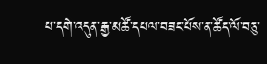པ་དགེ་འདུན་རྒྱ་མཚོ་དཔལ་བཟང་པོས་ན་ཚོད་ལོ་བཅུ་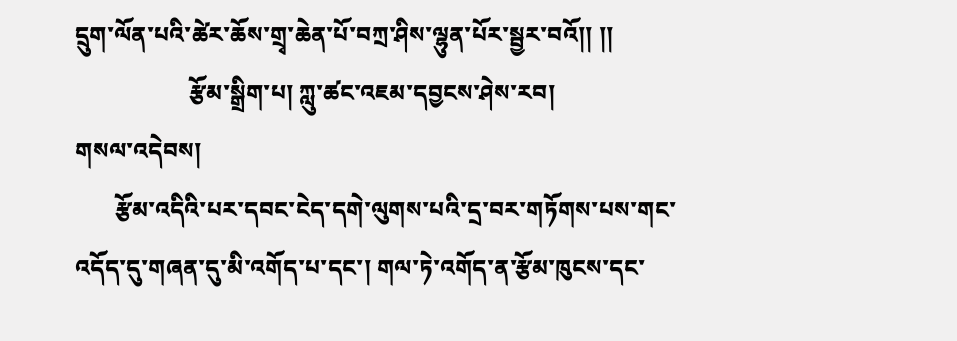དྲུག་ལོན་པའི་ཚེར་ཆོས་གྲྭ་ཆེན་པོ་བཀྲ་ཤིས་ལྷུན་པོར་སྦྱར་བའོ།། །།
                    རྩོམ་སྒྲིག་པ། ཀླུ་ཚང་འཇམ་དབྱངས་ཤེས་རབ།
གསལ་འདེབས།
       རྩོམ་འདིའི་པར་དབང་ངེད་དགེ་ལུགས་པའི་དྲ་བར་གཏོགས་པས་གང་འདོད་དུ་གཞན་དུ་མི་འགོད་པ་དང་། གལ་ཏེ་འགོད་ན་རྩོམ་ཁུངས་དང་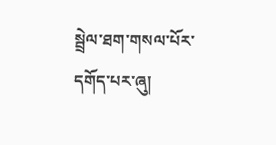སྦྲེལ་ཐག་གསལ་པོར་དགོད་པར་ཞུ།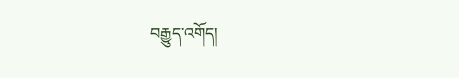བརྒྱུད་འགོད།